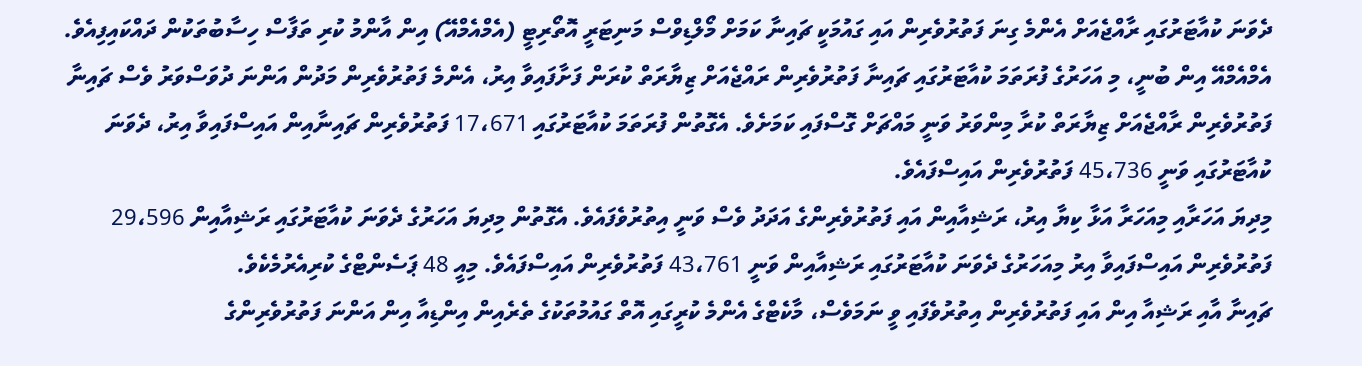ދެވަނަ ކުއާޓަރުގައި ރާއްޖެއަށް އެންމެ ގިނަ ފަތުރުވެރިން އައި ގައުމަކީ ޗައިނާ ކަމަށް މޯލްޑިވްސް މަނިޓަރީ އޮތޯރިޓީ (އެމްއެމްއޭ) އިން އާންމު ކުރި ތަފާސް ހިސާބުތަކުން ދައްކައިފިއެވެ.
އެމްއެމްއޭ އިން ބުނީ، މި އަހަރުގެ ފުރަތަމަ ކުއާޓަރުގައި ޗައިނާ ފަތުރުވެރިން ރައްޖެއަށް ޒިޔާރަތް ކުރަން ފަށާފައިވާ އިރު، އެންމެ ފަތުރުވެރިން މަދުން އަންނަ ދުވަސްވަރު ވެސް ޗައިނާ ފަތުރުވެރިން ރާއްޖެއަށް ޒިޔާރަތް ކުރާ މިންވަރު ވަނީ މައްޗަށް ގޮސްފައި ކަމަށެވެ. އެގޮތުން ފުރަތަމަ ކުއާޓަރުގައި 17،671 ފަތުރުވެރިން ޗައިނާއިން އައިސްފައިވާ އިރު، ދެވަނަ ކުއާޓަރުގައި ވަނީ 45،736 ފަތުރުވެރިން އައިސްފައެވެ.
މިދިޔަ އަހަރާއި މިއަހަރާ އަޅާ ކިޔާ އިރު، ރަޝިއާއިން އައި ފަތުރުވެރިންގެ އަދަދު ވެސް ވަނީ އިތުރުވެފައެވެ. އެގޮތުން މިދިޔަ އަހަރުގެ ދެވަނަ ކުއާޓަރުގައި ރަޝިއާއިން 29،596 ފަތުރުވެރިން އައިސްފައިވާ އިރު މިއަހަރުގެ ދެވަނަ ކުއާޓަރުގައި ރަޝިއާއިން ވަނީ 43،761 ފަތުރުވެރިން އައިސްފައެވެ. މިއީ 48 ޕަސެންޓްގެ ކުރިއެރުމެކެވެ.
ޗައިނާ އާއި ރަޝިއާ އިން އައި ފަތުރުވެރިން އިތުރުވެފައި ވީ ނަމަވެސް، މާކެޓްގެ އެންމެ ކުރީގައި އޮތް ގައުމުތަކުގެ ތެރެއިން އިންޑިއާ އިން އަންނަ ފަތުރުވެރިންގެ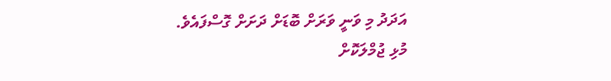އަދަދު މި ވަނީ ވަރަށް ބޮޑަށް ދަށަށް ގޮސްފައެވެ.
މުޅި ޖުމްލަކޮށް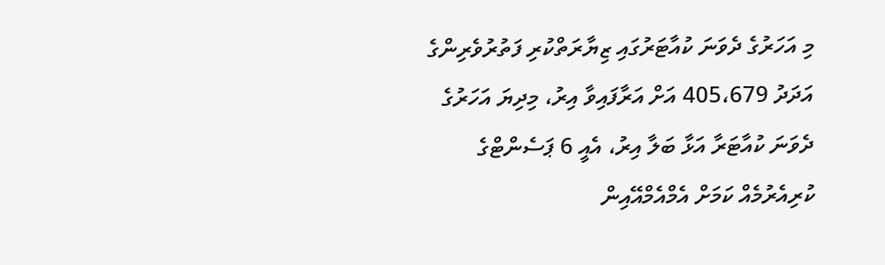މި އަހަރުގެ ދެވަނަ ކުއާޓަރުގައި ޒިޔާރަތްކުރި ފަތުރުވެރިންގެ އަދަދު 405،679 އަށް އަރާފައިވާ އިރު، މިދިޔަ އަހަރުގެ ދެވަނަ ކުއާޓަރާ އަޅާ ބަލާ އިރު، އެއީ 6 ޕަސެންޓްގެ ކުރިއެރުމެއް ކަމަށް އެމްއެމްއޭއިން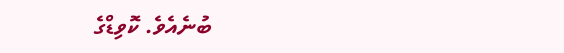ބުނެއެވެ. ކޮވިޑްގެ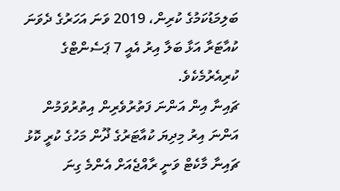ބަލިމަޑުކަމުގެ ކުރިން، 2019 ވަނަ އަހަރުގެ ދެވަނަ ކުއާޓަރާ އަޅާ ބަލާ އިރު އެއީ 7 ޕަސެންޓްގެ ކުރިއެރުމެކެވެ.
ޗައިނާ އިން އަންނަ ފަތުރުވެރިން އިތުރުވަމުން އަންނަ އިރު މިދިޔަ ކުއާޓަރުގެ ޛޫން މަހުގެ ކުރީ ކޮޅު ޗައިނާ މާކެޓް ވަނީ ރާއްޖެއަށް އެންމެ ގިނަ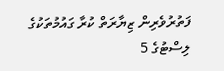ފަތުރުވެރިން ޒިޔާރަތް ކުރާ ގައުމުތަކުގެ ލިސްޓުގެ 5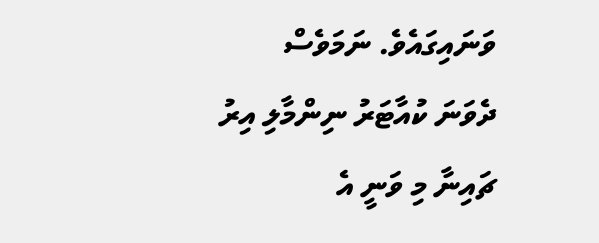ވަނައިގައެވެ. ނަމަވެސް ދެވަނަ ކުއާޓަރު ނިންމާލި އިރު ޗައިނާ މި ވަނީ އެ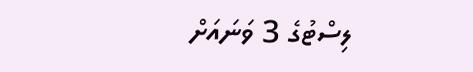ލިސްޓުގެ 3 ވަނައަށް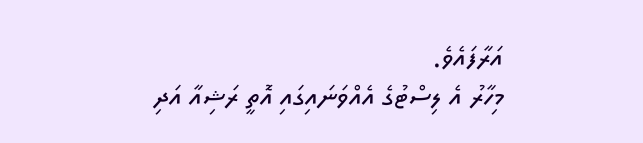އަރާފައެވެ.
މިހާރު އެ ލިސްޓުގެ އެއްވަނައިގައި އޮތީ ރަޝިއާ އަދި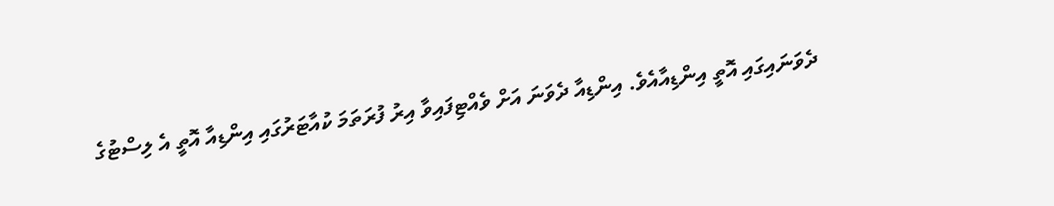ދެވަނައިގައި އޮތީ އިންޑިއާއެވެ. އިންޑިއާ ދެވަނަ އަށް ވެއްޓިފައިވާ އިރު ފުރަތަމަ ކުއާޓަރުގައި އިންޑިއާ އޮތީ އެ ލިސްޓުގެ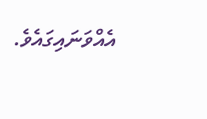އެއްވަނައިގައެވެ.